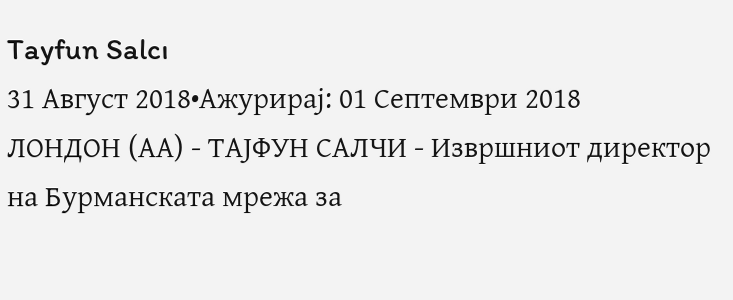Tayfun Salcı
31 Август 2018•Ажурирај: 01 Септември 2018
ЛОНДОН (АА) - ТАЈФУН САЛЧИ - Извршниот директор на Бурманската мрежа за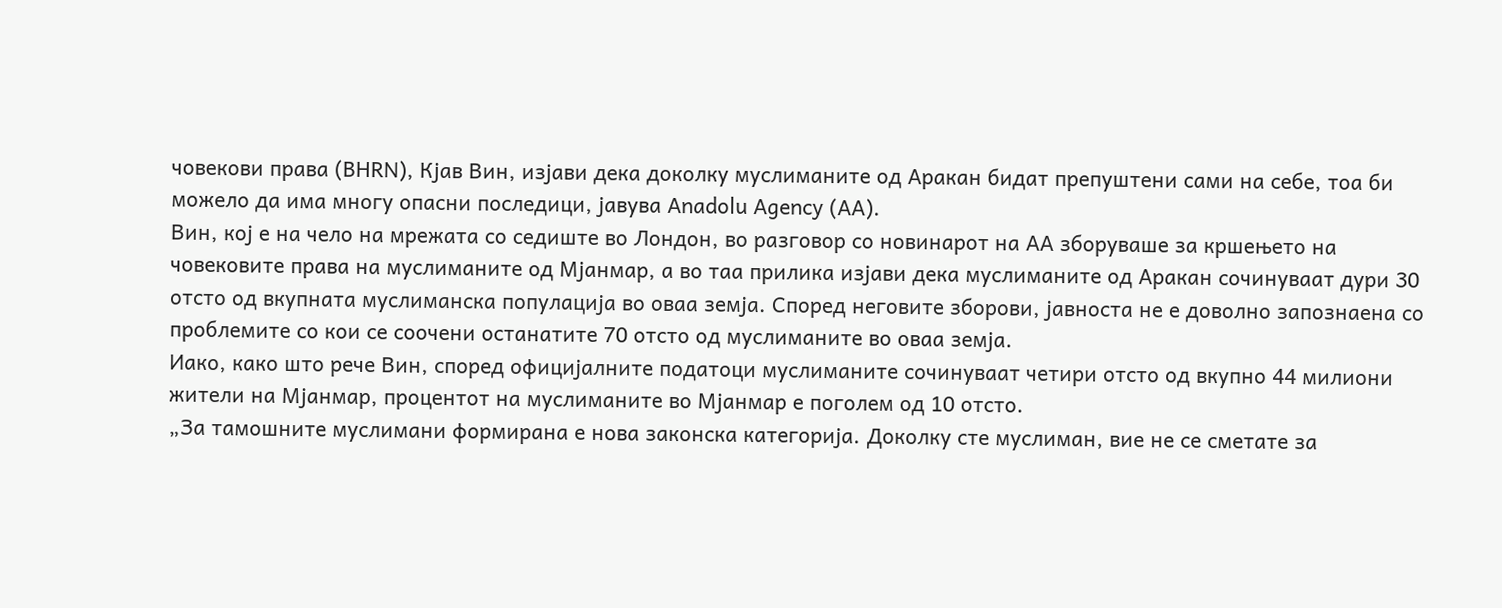човекови права (BHRN), Кјав Вин, изјави дека доколку муслиманите од Аракан бидат препуштени сами на себе, тоа би можело да има многу опасни последици, јавува Anadolu Agency (AA).
Вин, кој е на чело на мрежата со седиште во Лондон, во разговор со новинарот на АА зборуваше за кршењето на човековите права на муслиманите од Мјанмар, а во таа прилика изјави дека муслиманите од Аракан сочинуваат дури 30 отсто од вкупната муслиманска популација во оваа земја. Според неговите зборови, јавноста не е доволно запознаена со проблемите со кои се соочени останатите 70 отсто од муслиманите во оваа земја.
Иако, како што рече Вин, според официјалните податоци муслиманите сочинуваат четири отсто од вкупно 44 милиони жители на Мјанмар, процентот на муслиманите во Мјанмар е поголем од 10 отсто.
„За тамошните муслимани формирана е нова законска категорија. Доколку сте муслиман, вие не се сметате за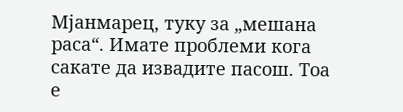Мјанмарец, туку за „мешана раса“. Имате проблеми кога сакате да извадите пасош. Тоа е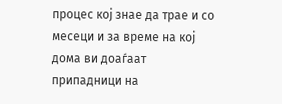процес кој знае да трае и со месеци и за време на кој дома ви доаѓаат припадници на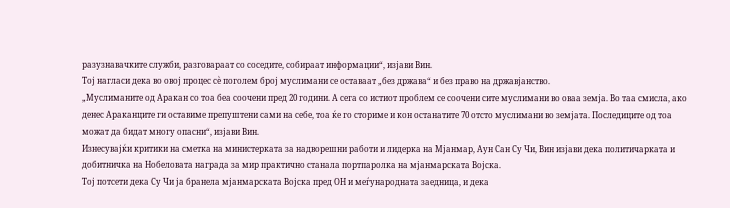разузнавачките служби, разговараат со соседите, собираат информации“, изјави Вин.
Тој нагласи дека во овој процес сè поголем број муслимани се оставаат „без држава“ и без право на државјанство.
„Муслиманите од Аракан со тоа беа соочени пред 20 години. А сега со истиот проблем се соочени сите муслимани во оваа земја. Во таа смисла, ако денес Араканците ги оставиме препуштени сами на себе, тоа ќе го сториме и кон останатите 70 отсто муслимани во земјата. Последиците од тоа можат да бидат многу опасни“, изјави Вин.
Изнесувајќи критики на сметка на министерката за надворешни работи и лидерка на Мјанмар, Аун Сан Су Чи, Вин изјави дека политичарката и добитничка на Нобеловата награда за мир практично станала портпаролка на мјанмарската Војска.
Тој потсети дека Су Чи ја бранела мјанмарската Војска пред ОН и меѓународната заедница, и дека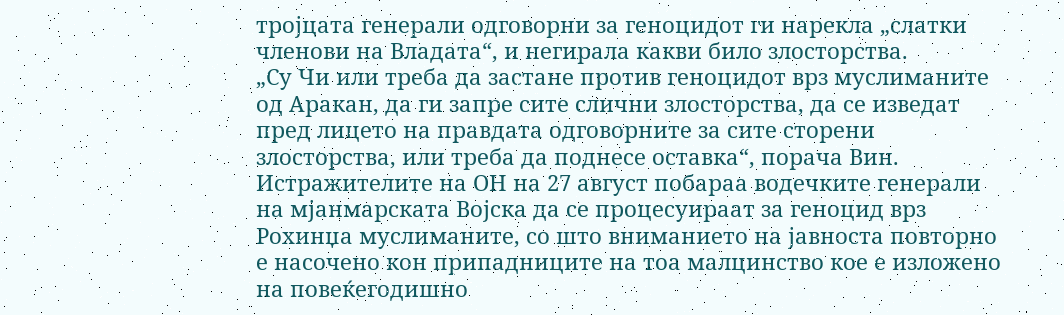тројцата генерали одговорни за геноцидот ги нарекла „слатки членови на Владата“, и негирала какви било злосторства.
„Су Чи или треба да застане против геноцидот врз муслиманите од Аракан, да ги запре сите слични злосторства, да се изведат пред лицето на правдата одговорните за сите сторени злосторства, или треба да поднесе оставка“, порача Вин.
Истражителите на ОН на 27 август побараа водечките генерали на мјанмарската Војска да се процесуираат за геноцид врз Рохинџа муслиманите, со што вниманието на јавноста повторно е насочено кон припадниците на тоа малцинство кое е изложено на повеќегодишно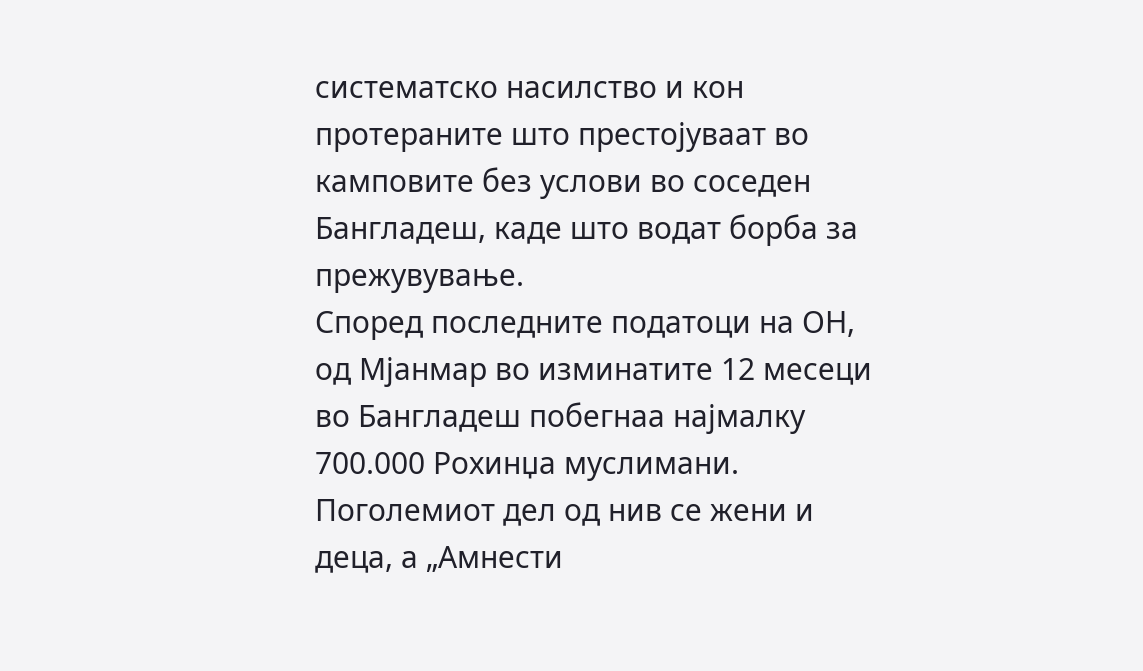систематско насилство и кон протераните што престојуваат во камповите без услови во соседен Бангладеш, каде што водат борба за прежувување.
Според последните податоци на ОН, од Мјанмар во изминатите 12 месеци во Бангладеш побегнаа најмалку 700.000 Рохинџа муслимани. Поголемиот дел од нив се жени и деца, а „Амнести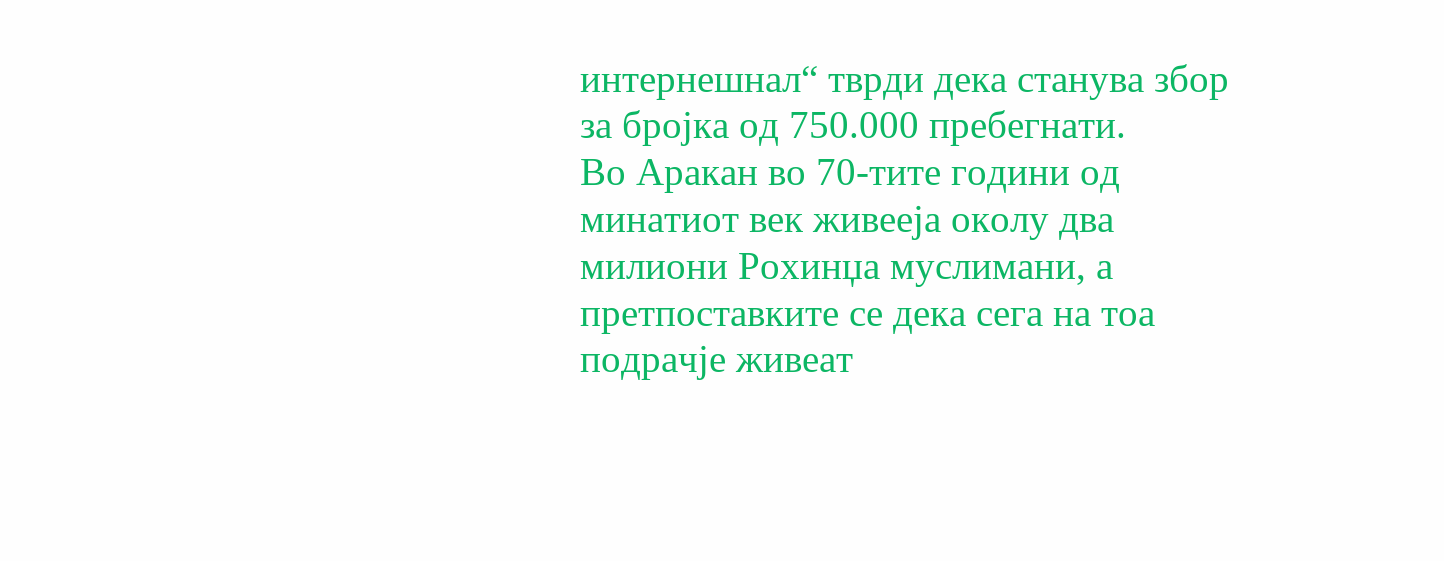интернешнал“ тврди дека станува збор за бројка од 750.000 пребегнати.
Во Аракан во 70-тите години од минатиот век живееја околу два милиони Рохинџа муслимани, а претпоставките се дека сега на тоа подрачје живеат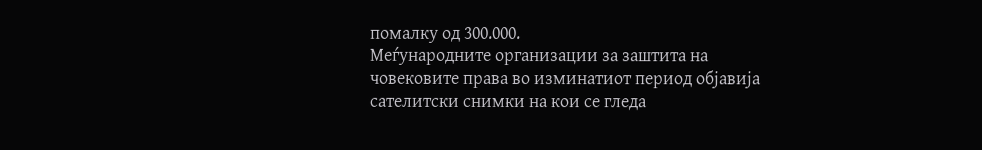помалку од 300.000.
Меѓународните организации за заштита на човековите права во изминатиот период објавија сателитски снимки на кои се гледа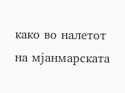како во налетот на мјанмарската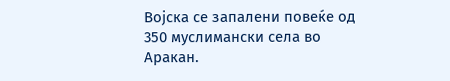Војска се запалени повеќе од 350 муслимански села во Аракан.